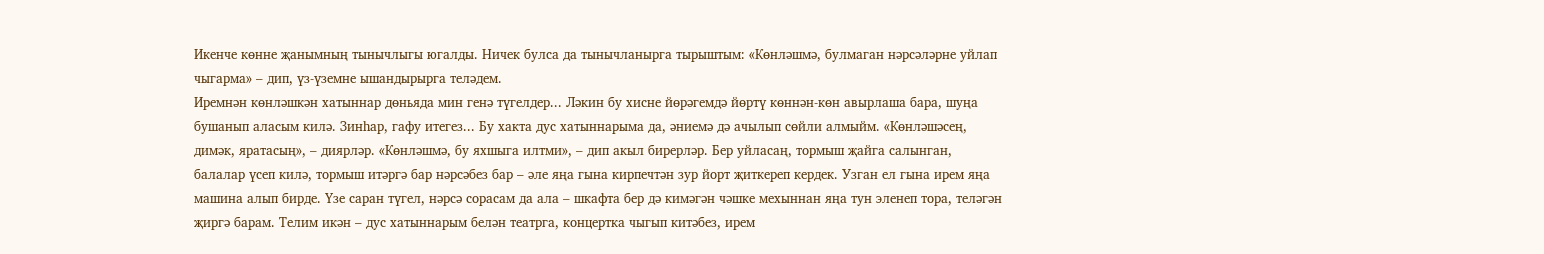Икенче көнне җанымның тынычлыгы югалды. Ничек булса да тынычланырга тырыштым: «Көнләшмә, булмаган нәрсәләрне уйлап чыгарма» – дип, үз-үземне ышандырырга теләдем.
Иремнән көнләшкән хатыннар дөньяда мин генә түгелдер... Ләкин бу хисне йөрәгемдә йөртү көннән-көн авырлаша бара, шуңа бушанып аласым килә. Зинһар, гафу итегез... Бу хакта дус хатыннарыма да, әниемә дә ачылып сөйли алмыйм. «Көнләшәсең, димәк, яратасың», – диярләр. «Көнләшмә, бу яхшыга илтми», – дип акыл бирерләр. Бер уйласаң, тормыш җайга салынган, балалар үсеп килә, тормыш итәргә бар нәрсәбез бар – әле яңа гына кирпечтән зур йорт җиткереп кердек. Узган ел гына ирем яңа машина алып бирде. Үзе саран түгел, нәрсә сорасам да ала – шкафта бер дә кимәгән чәшке мехыннан яңа тун эленеп тора, теләгән җиргә барам. Телим икән – дус хатыннарым белән театрга, концертка чыгып китәбез, ирем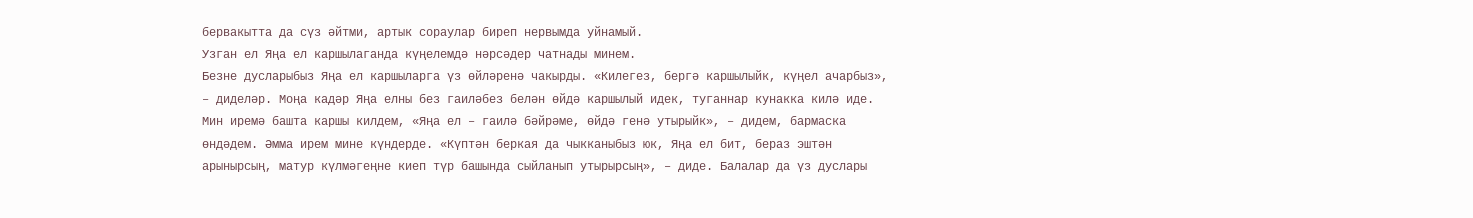бервакытта да сүз әйтми, артык сораулар биреп нервымда уйнамый.
Узган ел Яңа ел каршылаганда күңелемдә нәрсәдер чатнады минем.
Безне дусларыбыз Яңа ел каршыларга үз өйләренә чакырды. «Килегез, бергә каршылыйк, күңел ачарбыз», – диделәр. Моңа кадәр Яңа елны без гаиләбез белән өйдә каршылый идек, туганнар кунакка килә иде.
Мин иремә башта каршы килдем, «Яңа ел – гаилә бәйрәме, өйдә генә утырыйк», – дидем, бармаска өндәдем. Әмма ирем мине күндерде. «Күптән беркая да чыкканыбыз юк, Яңа ел бит, бераз эштән арынырсың, матур күлмәгеңне киеп түр башында сыйланып утырырсың», – диде. Балалар да үз дуслары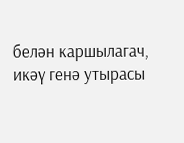белән каршылагач, икәү генә утырасы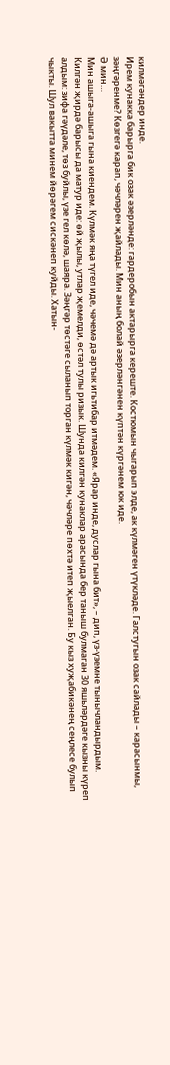килмәгәндер инде.
Ирем кунакка барырга бик озак әзерләнде: гардеробын актарырга кереште. Костюмын чыгарып элде, ак күлмәген үтүкләде. Галстугын озак сайлады – карасынмы, зәңгәренме? Көзгегә карап, чәчләрен җайлады. Мин аның болай әзерләнгәнен күптән күргәнем юк иде.
Ә мин…
Мин ашыга-ашыга гына киендем. Күлмәк яңа түгел иде, чәчемә дә артык игьтибар итмәдем. «Ярар инде, дуслар гына бит», – дип, үз-үземне тынычландырдым.
Килгән җирдә барысы да матур иде: өй җылы, утлар җемелди, өстәл тулы ризык. Шунда килгән кунаклар арасында бер таныш булмаган 30 яшьләрдәге кызны күреп алдым: зифа гәүдәле, төз буйлы, үзе гел көлә, шаяра. Зәңгәр төстәге сыланып торган күлмәк кигән, чәчләре пөхтә итеп җыелган. Бу кыз хуҗабикәнең сеңлесе булып чыкты. Шул вакытта минем йөрәгем сискәнеп куйды. Хатын-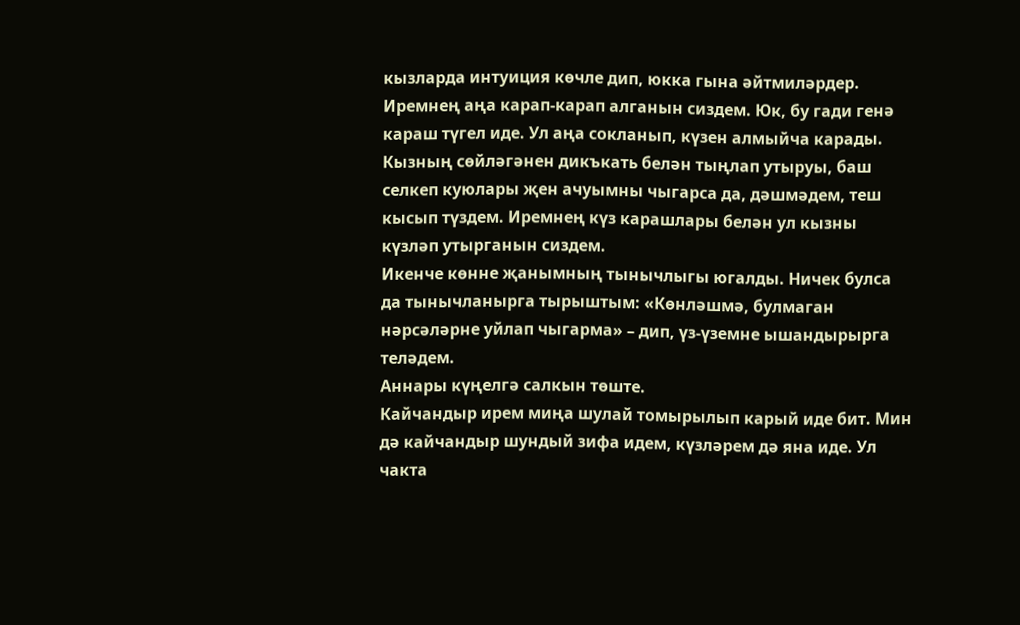кызларда интуиция көчле дип, юкка гына әйтмиләрдер. Иремнең аңа карап-карап алганын сиздем. Юк, бу гади генә караш түгел иде. Ул аңа сокланып, күзен алмыйча карады. Кызның сөйләгәнен дикъкать белән тыңлап утыруы, баш селкеп куюлары җен ачуымны чыгарса да, дәшмәдем, теш кысып түздем. Иремнең күз карашлары белән ул кызны күзләп утырганын сиздем.
Икенче көнне җанымның тынычлыгы югалды. Ничек булса да тынычланырга тырыштым: «Көнләшмә, булмаган нәрсәләрне уйлап чыгарма» – дип, үз-үземне ышандырырга теләдем.
Аннары күңелгә салкын төште.
Кайчандыр ирем миңа шулай томырылып карый иде бит. Мин дә кайчандыр шундый зифа идем, күзләрем дә яна иде. Ул чакта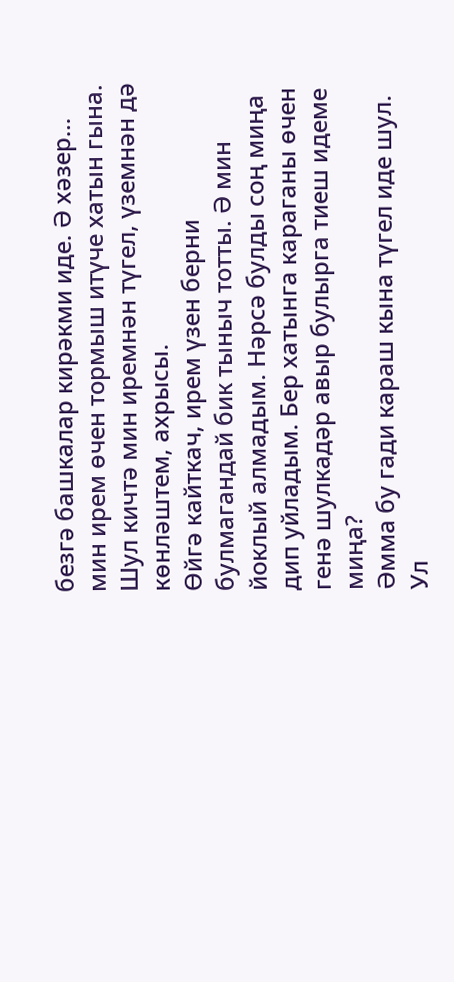безгә башкалар кирәкми иде. Ә хәзер… мин ирем өчен тормыш итүче хатын гына.
Шул кичтә мин иремнән түгел, үземнән дә көнләштем, ахрысы.
Өйгә кайткач, ирем үзен берни булмагандай бик тыныч тотты. Ә мин йоклый алмадым. Нәрсә булды соң миңа дип уйладым. Бер хатынга караганы өчен генә шулкадәр авыр булырга тиеш идеме миңа?
Әмма бу гади караш кына түгел иде шул. Ул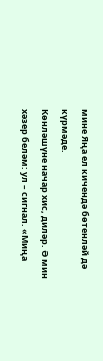мине Яңа ел кичендә бөтенләй дә күрмәде.
Көнләшүне начар хис, диләр. Ә мин хәзер беләм: ул – сигнал. «Миңа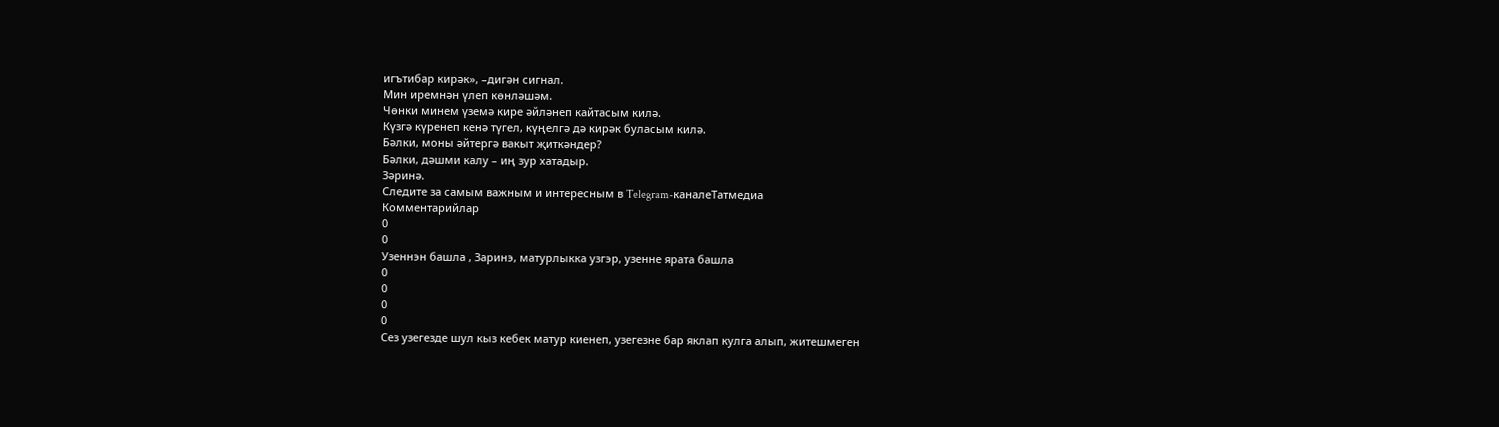игътибар кирәк», –дигән сигнал.
Мин иремнән үлеп көнләшәм.
Чөнки минем үземә кире әйләнеп кайтасым килә.
Күзгә күренеп кенә түгел, күңелгә дә кирәк буласым килә.
Бәлки, моны әйтергә вакыт җиткәндер?
Бәлки, дәшми калу – иң зур хатадыр.
Зәринә.
Следите за самым важным и интересным в Telegram-каналеТатмедиа
Комментарийлар
0
0
Узеннэн башла , Заринэ, матурлыкка узгэр, узенне ярата башла
0
0
0
0
Сез узегезде шул кыз кебек матур киенеп, узегезне бар яклап кулга алып, житешмеген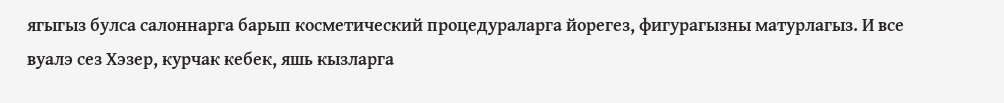ягыгыз булса салоннарга барып косметический процедураларга йорегез, фигурагызны матурлагыз. И все вуалэ сез Хэзер, курчак кебек, яшь кызларга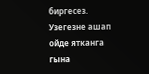биргесез. Узегезне ашап ойде ятканга гына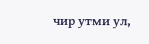чир утми ул,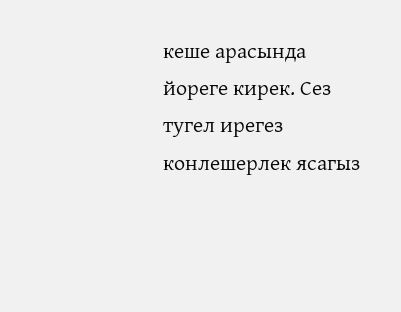кеше арасында йореге кирек. Сез тугел ирегез конлешерлек ясагыз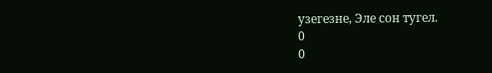узегезне, Эле сон тугел.
0
0